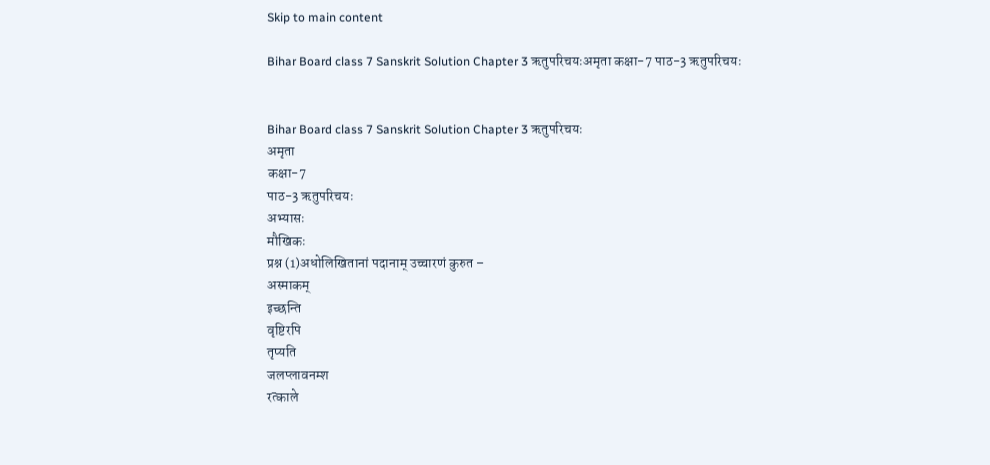Skip to main content

Bihar Board class 7 Sanskrit Solution Chapter 3 ऋतुपरिचयःअमृता कक्षा-7 पाठ-3 ऋतुपरिचयः


Bihar Board class 7 Sanskrit Solution Chapter 3 ऋतुपरिचयः
अमृता
कक्षा-7
पाठ-3 ऋतुपरिचयः
अभ्यासः
मौखिकः
प्रश्न (1)अधोलिखितानां पदानाम् उच्चारणं कुरुत –
अस्माकम्
इच्छन्ति
वृष्टिरपि
तृप्यति
जलप्लावनम्श
रत्काले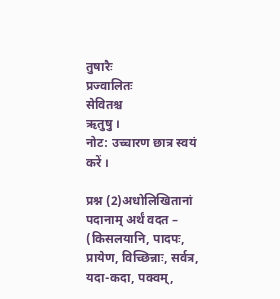तुषारैः
प्रज्वालितः
सेवितश्च
ऋतुषु ।
नोट: उच्चारण छात्र स्वयं करें ।

प्रश्न (2)अधोलिखितानां पदानाम् अर्थं वदत –
(किसलयानि, पादपः, प्रायेण, विच्छिन्नाः, सर्वत्र, यदा-कदा, पक्वम्,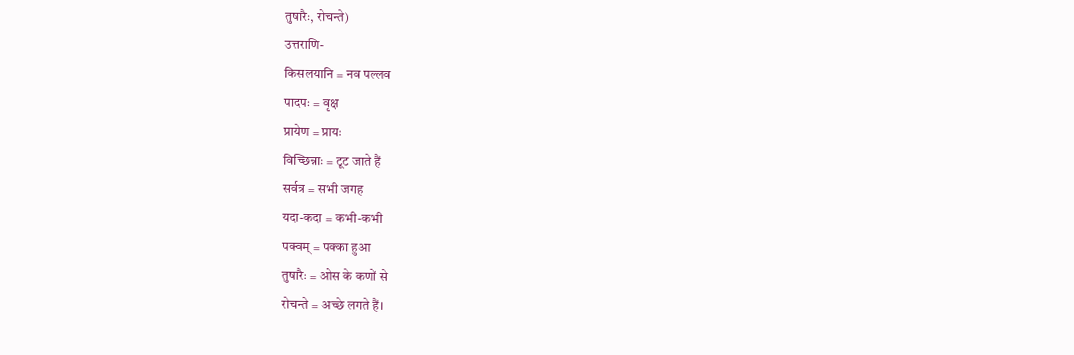तुषारैः, रोचन्ते)
उत्तराणि-
किसलयानि = नव पल्लव
पादपः = वृक्ष
प्रायेण = प्रायः
विच्छिन्नाः = टूट जाते हैं
सर्वत्र = सभी जगह
यदा-कदा = कभी-कभी
पक्वम् = पक्का हुआ
तुषारैः = ओस के कणों से
रोचन्ते = अच्छे लगते हैं।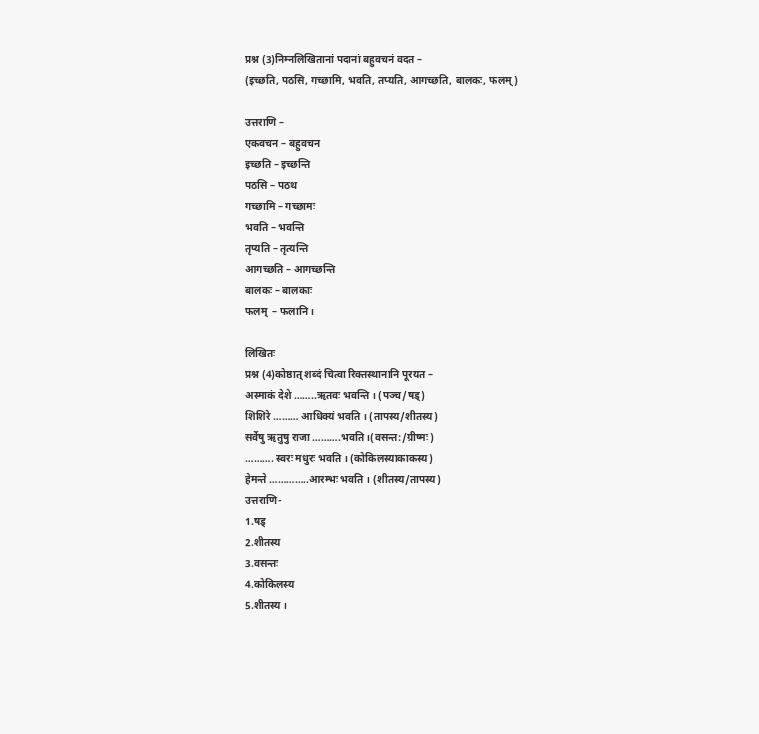प्रश्न (3)निम्नलिखितानां पदानां बहुवचनं वदत –
(इच्छति, पठसि, गच्छामि, भवति, तप्यति, आगच्छति, बालकः, फलम्)

उत्तराणि –
एकवचन – बहुवचन
इच्छति – इच्छन्ति
पठसि – पठथ
गच्छामि – गच्छामः
भवति – भवन्ति
तृप्यति – तृत्यन्ति
आगच्छति – आगच्छन्ति
बालकः – बालकाः
फलम्  – फलानि ।

लिखितः
प्रश्न (4)कोष्ठात् शब्दं चित्वा रिक्तस्थानानि पूरयत –
अस्माकं देशे ……..ऋतवः भवन्ति । (पञ्च/षड्)
शिशिरे ……… आधिक्यं भवति । (तापस्य/शीतस्य)
सर्वेषु ऋतुषु राजा ……….भवति ।(वसन्त:/ग्रीष्मः)
………. स्वरः मधुरः भवति । (कोकिलस्याकाकस्य)
हेमन्ते …………..आरम्भः भवति । (शीतस्य/तापस्य)
उत्तराणि-
1.षड्
2.शीतस्य
3.वसन्तः
4.कोकिलस्य
5.शीतस्य ।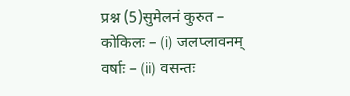प्रश्न (5)सुमेलनं कुरुत –
कोकिलः – (i) जलप्लावनम्
वर्षाः – (ii) वसन्तः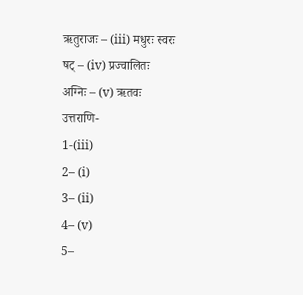ऋतुराजः – (iii) मधुरः स्वरः
षट् – (iv) प्रज्वालितः
अग्निः – (v) ऋतवः
उत्तराणि-
1-(iii)
2– (i)
3– (ii)
4– (v)
5–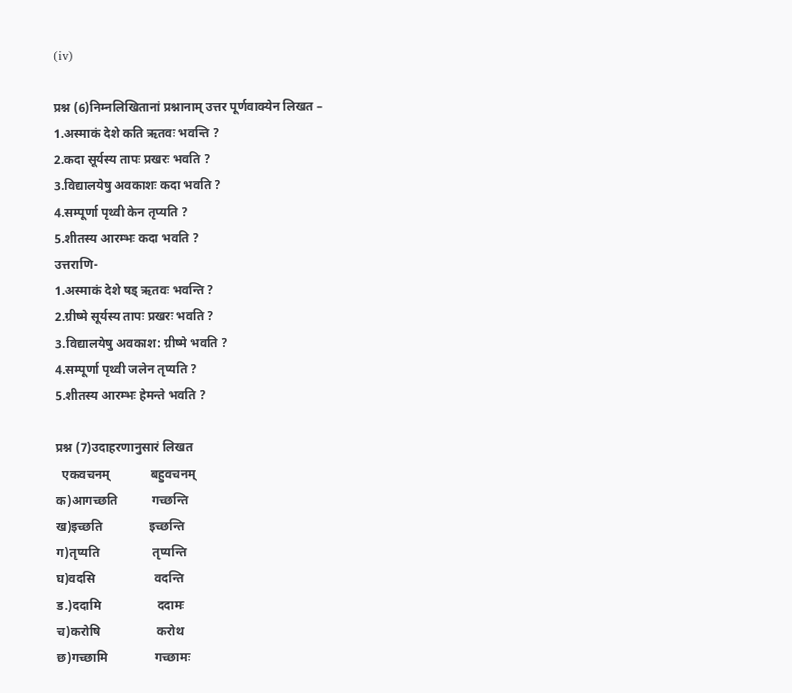(iv)

प्रश्न (6)निम्नलिखितानां प्रश्नानाम् उत्तर पूर्णवाक्येन लिखत –
1.अस्माकं देशे कति ऋतवः भवन्ति ?
2.कदा सूर्यस्य तापः प्रखरः भवति ?
3.विद्यालयेषु अवकाशः कदा भवति ?
4.सम्पूर्णा पृथ्वी केन तृप्यति ?
5.शीतस्य आरम्भः कदा भवति ?
उत्तराणि-
1.अस्माकं देशे षड् ऋतवः भवन्ति ?
2.ग्रीष्मे सूर्यस्य तापः प्रखरः भवति ?
3.विद्यालयेषु अवकाश: ग्रीष्मे भवति ?
4.सम्पूर्णा पृथ्वी जलेन तृप्यति ?
5.शीतस्य आरम्भः हेमन्ते भवति ?

प्रश्न (7)उदाहरणानुसारं लिखत
  एकवचनम्             बहुवचनम्
क)आगच्छति           गच्छन्ति
ख)इच्छति               इच्छन्ति
ग)तृप्यति                 तृप्यन्ति
घ)वदसि                   वदन्ति
ड.)ददामि                  ददामः
च)करोषि                  करोथ
छ)गच्छामि               गच्छामः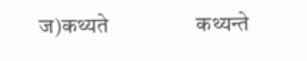ज)कथ्यते                 कथ्यन्ते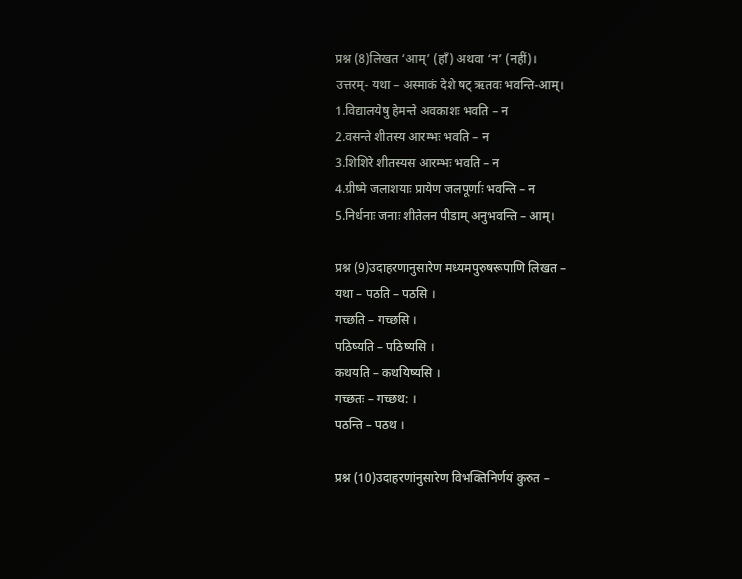प्रश्न (8)लिखत ‘आम्’ (हाँ) अथवा ‘न’ (नहीं)।
उत्तरम्- यथा – अस्माकं देशे षट् ऋतवः भवन्ति-आम्।
1.विद्यालयेषु हेमन्ते अवकाशः भवति – न
2.वसन्ते शीतस्य आरम्भः भवति – न
3.शिशिरे शीतस्यस आरम्भः भवति – न
4.ग्रीष्मे जलाशयाः प्रायेण जलपूर्णाः भवन्ति – न
5.निर्धनाः जनाः शीतेलन पीडाम् अनुभवन्ति – आम्।

प्रश्न (9)उदाहरणानुसारेण मध्यमपुरुषरूपाणि लिखत –
यथा – पठति – पठसि ।
गच्छति – गच्छसि ।
पठिष्यति – पठिष्यसि ।
कथयति – कथयिष्यसि ।
गच्छतः – गच्छथ: ।
पठन्ति – पठथ ।

प्रश्न (10)उदाहरणांनुसारेण विभक्तिनिर्णयं कुरुत –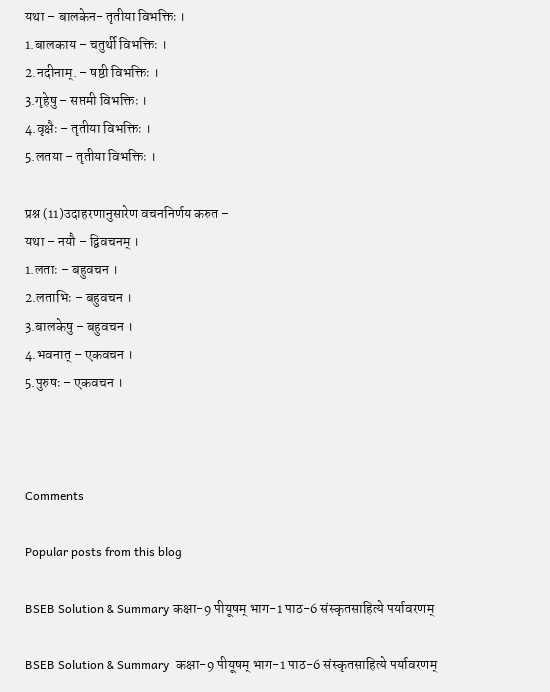यथा – बालकेन- तृतीया विभक्तिः ।
1.बालकाय – चतुर्थी विभक्तिः ।
2.नदीनाम्. – षष्ठी विभक्तिः ।
3.गृहेषु – सप्तमी विभक्तिः ।
4.वृक्षैः – तृतीया विभक्तिः ।
5.लतया – तृतीया विभक्तिः ।

प्रश्न (11)उदाहरणानुसारेण वचननिर्णय करुत –
यथा – नयौ – द्विवचनम् ।
1.लताः – बहुवचन ।
2.लताभिः – बहुवचन ।
3.बालकेषु – बहुवचन ।
4.भवनात् – एकवचन ।
5.पुरुषः – एकवचन ।



Comments

Popular posts from this blog

BSEB Solution & Summary कक्षा-9 पीयूषम् भाग-1 पाठ-6 संस्कृतसाहित्ये पर्यावरणम्

BSEB Solution & Summary  कक्षा-9 पीयूषम् भाग-1 पाठ-6 संस्कृतसाहित्ये पर्यावरणम्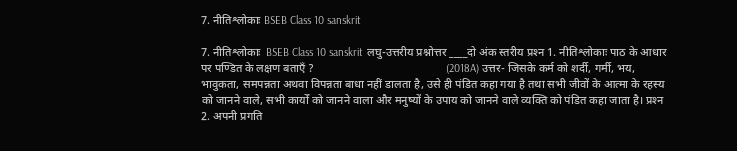7. नीतिश्लोकाः BSEB Class 10 sanskrit

7. नीतिश्लोकाः  BSEB Class 10 sanskrit लघु-उत्तरीय प्रश्नोत्तर ____दो अंक स्तरीय प्रश्‍न 1. नीतिश्लोकाः पाठ के आधार पर पण्डित के लक्षण बताएँ ?                                              (2018A) उत्तर- जिसके कर्म को शर्दी, गर्मी, भय, भावुकता, समपन्नता अथवा विपन्नता बाधा नहीं डालता है, उसे ही पंडित कहा गया है तथा सभी जीवों के आत्मा के रहस्य को जानने वाले, सभी कार्यों को जानने वाला और मनुष्यों के उपाय को जानने वाले व्यक्ति को पंडित कहा जाता है। प्रश्‍न 2. अपनी प्रगति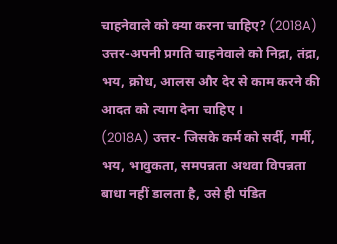चाहनेवाले को क्या करना चाहिए? (2018A) उत्तर-अपनी प्रगति चाहनेवाले को निद्रा, तंद्रा, भय, क्रोध, आलस और देर से काम करने की आदत को त्याग देना चाहिए ।                               (2018A) उत्तर- जिसके कर्म को सर्दी, गर्मी, भय, भावुकता, समपन्नता अथवा विपन्नता बाधा नहीं डालता है, उसे ही पंडित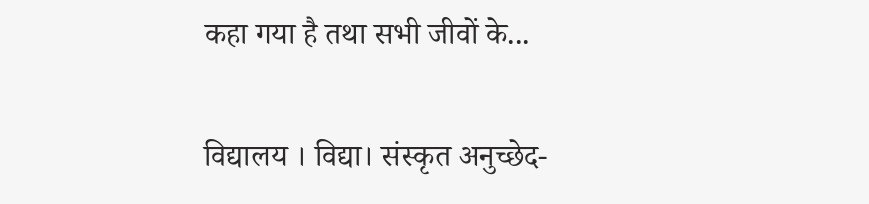कहा गया है तथा सभी जीवों के...

विद्यालय । विद्या। संस्कृत अनुच्छेद-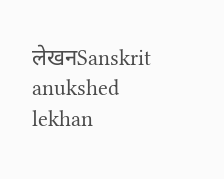लेखनSanskrit anukshed lekhan